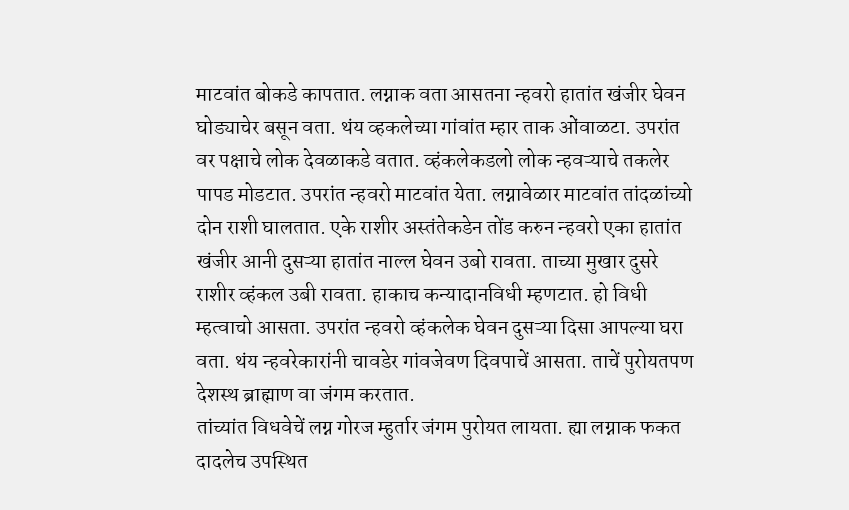माटवांत बोकडे कापतात. लग्नाक वता आसतना न्हवरो हातांत खंजीर घेवन घोड्याचेर बसून वता. थंय व्हकलेच्या गांवांत म्हार ताक ओंवाळटा. उपरांत वर पक्षाचे लोक देवळाकडे वतात. व्हंकलेकडलो लोक न्हवऱ्याचे तकलेर पापड मोडटात. उपरांत न्हवरो माटवांत येता. लग्नावेळार माटवांत तांदळांच्यो दोन राशी घालतात. एके राशीर अस्तंतेकडेन तोंड करुन न्हवरो एका हातांत खंजीर आनी दुसऱ्या हातांत नाल्ल घेवन उबो रावता. ताच्या मुखार दुसरे राशीर व्हंकल उबी रावता. हाकाच कन्यादानविधी म्हणटात. हो विधी म्हत्वाचो आसता. उपरांत न्हवरो व्हंकलेक घेवन दुसऱ्या दिसा आपल्या घरा वता. थंय न्हवरेकारांनी चावडेर गांवजेवण दिवपाचें आसता. ताचें पुरोयतपण देशस्थ ब्राह्माण वा जंगम करतात.
तांच्यांत विधवेचें लग्न गोरज म्हुर्तार जंगम पुरोयत लायता. ह्या लग्नाक फकत दादलेच उपस्थित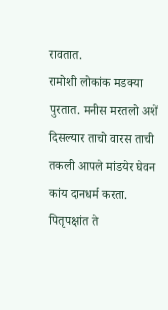रावतात.
रामोशी लोकांक मडक्या पुरतात. मनीस मरतलो अशें दिसल्यार ताचो वारस ताची तकली आपले मांडयेर घेवन कांय दानधर्म करता. पितृपक्षांत ते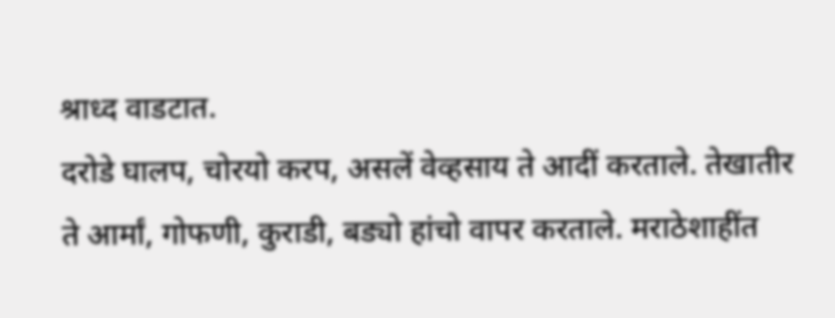श्राध्द वाडटात.
दरोडे घालप, चोरयो करप, असलें वेव्हसाय ते आदीं करताले. तेखातीर ते आर्मां, गोफणी, कुराडी, बड्यो हांचो वापर करताले. मराठेशाहींत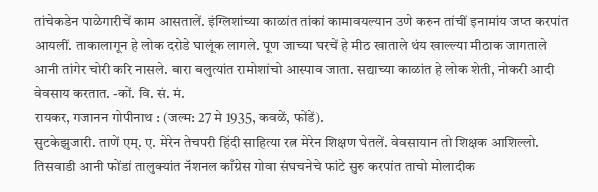तांचेकडेन पाळेगारीचें काम आसतालें. इंग्लिशांच्या काळांत तांकां कामावयल्यान उणे करुन तांचीं इनामांय जप्त करपांत आयलीं. ताकालागून हे लोक दरोडे घालूंक लागले. पूण जाच्या घरचें हे मीठ खाताले थंय खाल्ल्या मीठाक जागताले आनी तांगेर चोरी करि नासले. बारा बलुत्यांत रामोशांचो आस्पाव जाता. सद्याच्या काळांत हे लोक शेती, नोकरी आदी वेवसाय करतात. -कों. वि. सं. मं.
रायकर, गजानन गोपीनाथ : (जल्म: 27 मे 1935, कवळें, फोंडें).
सुटकेझुजारी. ताणें एम्. ए. मेरेन तेचपरी हिंदी साहित्या रत्न मेरेन शिक्षण घेतलें. वेवसायान तो शिक्षक आशिल्लो. तिसवाडी आनी फोंडां तालुक्यांत नॅशनल काँग्रेस गोवा संघचनेचे फांटे सुरु करपांत ताचो मोलादीक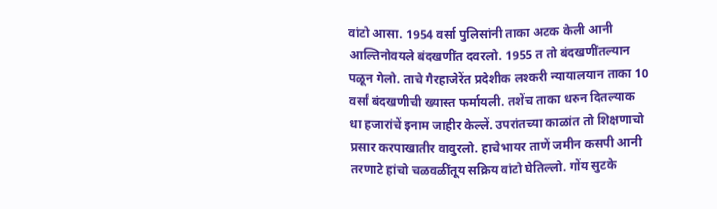वांटो आसा. 1954 वर्सा पुलिसांनी ताका अटक केली आनी आल्तिनोवयले बंदखणींत दवरलो. 1955 त तो बंदखणींतल्यान पळून गेलो. ताचे गैरहाजेरेंत प्रदेशीक लश्करी न्यायालयान ताका 10 वर्सां बंदखणीची ख्यास्त फर्मायली. तशेंच ताका धरुन दितल्याक धा हजारांचें इनाम जाहीर केल्लें. उपरांतच्या काळांत तो शिक्षणाचो प्रसार करपाखातीर वावुरलो. हाचेभायर ताणें जमीन कसपी आनी तरणाटे हांचो चळवळींतूय सक्रिय वांटो घेतिल्लो. गोंय सुटके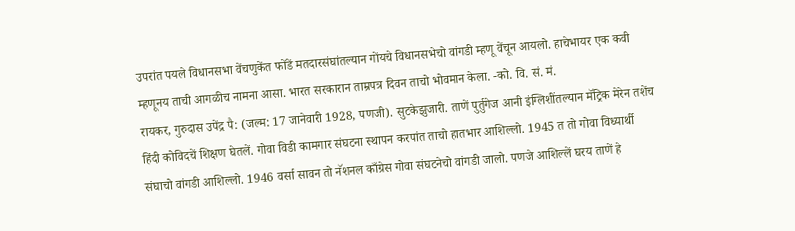उपरांत पयले विधानसभा वेंचणुकेंत फोंडें मतदारसंघांतल्यान गोंयचे विधानसभेचो वांगडी म्हणू वेंचून आयलो. हाचेभायर एक कवी म्हणूनय ताची आगळीच नामना आसा. भारत सरकारान ताम्रपत्र दिवन ताचो भोवमान केला. -को. वि. सं. मं.
रायकर, गुरुदास उपेंद्र पै: (जल्म: 17 जानेवारी 1928, पणजी). सुटकेझुजारी. ताणें पुर्तुगेज आनी इंग्लिशींतल्यान मॅट्रिक मेरेन तशेंच हिंदी कोविदचें शिक्षण घेतलें. गोवा विडी कामगार संघटना स्थापन करपांत ताचो हातभार आशिल्लो. 1945 त तो गोवा विध्यार्थी संघाचो वांगडी आशिल्लो. 1946 वर्सा सावन तो नॅशनल काँग्रेस गोवा संघटनेचो वांगडी जालो. पणजे आशिल्लें घरय ताणें हे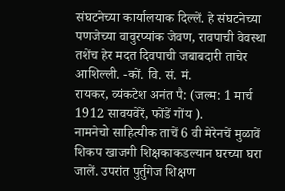संघटनेच्या कार्यालयाक दिल्लें. हे संघटनेच्या पणजेच्या वावुरप्यांक जेवण, रावपाची वेवस्था तशेंच हेर मदत दिवपाची जबाबदारी ताचेर आशिल्ली. -कों. वि. सं. मं.
रायकर, व्यंकटेश अनंत पै: (जल्म: 1 मार्च 1912 सावयवेरें, फोंडें गोंय ).
नामनेचो साहित्यीक ताचें 6 वी मेरेनचें मुळावें शिकप खाजगी शिक्षकाकडल्यान घरच्या घरा जालें. उपरांत पुर्तुगेज शिक्षण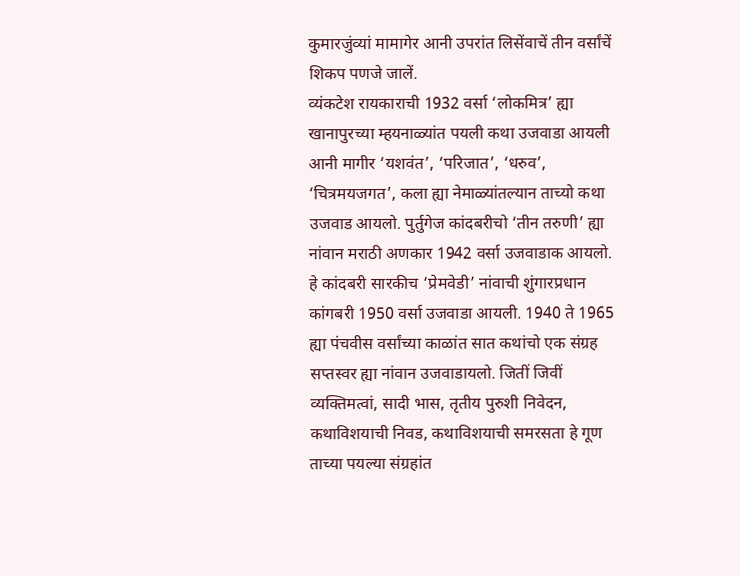कुमारजुंव्यां मामागेर आनी उपरांत लिसेंवाचें तीन वर्सांचें शिकप पणजे जालें.
व्यंकटेश रायकाराची 1932 वर्सा ‘लोकमित्र’ ह्या खानापुरच्या म्हयनाळ्यांत पयली कथा उजवाडा आयली आनी मागीर ‘यशवंत’, ‘परिजात’, ‘धरुव’, ‘चित्रमयजगत’, कला ह्या नेमाळ्यांतल्यान ताच्यो कथा उजवाड आयलो. पुर्तुगेज कांदबरीचो ‘तीन तरुणी’ ह्या नांवान मराठी अणकार 1942 वर्सा उजवाडाक आयलो. हे कांदबरी सारकीच ‘प्रेमवेडी’ नांवाची शुंगारप्रधान कांगबरी 1950 वर्सा उजवाडा आयली. 1940 ते 1965 ह्या पंचवीस वर्सांच्या काळांत सात कथांचो एक संग्रह सप्तस्वर ह्या नांवान उजवाडायलो. जितीं जिवीं व्यक्तिमत्वां, सादी भास, तृतीय पुरुशी निवेदन, कथाविशयाची निवड, कथाविशयाची समरसता हे गूण ताच्या पयल्या संग्रहांत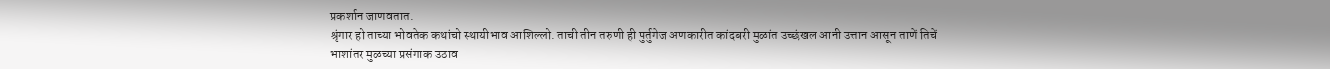प्रकर्शान जाणवतात.
श्रृंगार हो ताच्या भोवतेक कथांचो स्थायीभाव आशिल्लो. ताची तीन तरुणी ही पुर्तुगेज अणकारीत कांदबरी मुळांत उच्छंखल आनी उत्तान आसून ताणें तिचें भाशांतर मुळच्या प्रसंगाक उठाव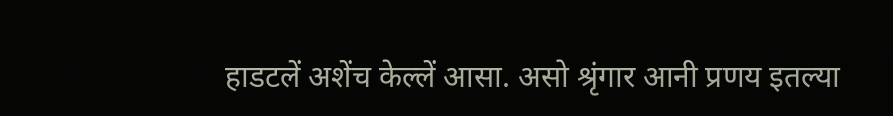हाडटलें अशेंच केल्लें आसा. असो श्रृंगार आनी प्रणय इतल्या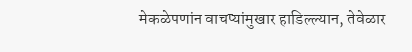मेकळेपणांन वाचप्यांमुखार हाडिल्ल्यान, तेवेळार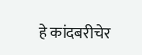हे कांदबरीचेर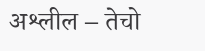अश्लील – तेचो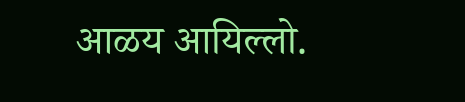आळय आयिल्लो.